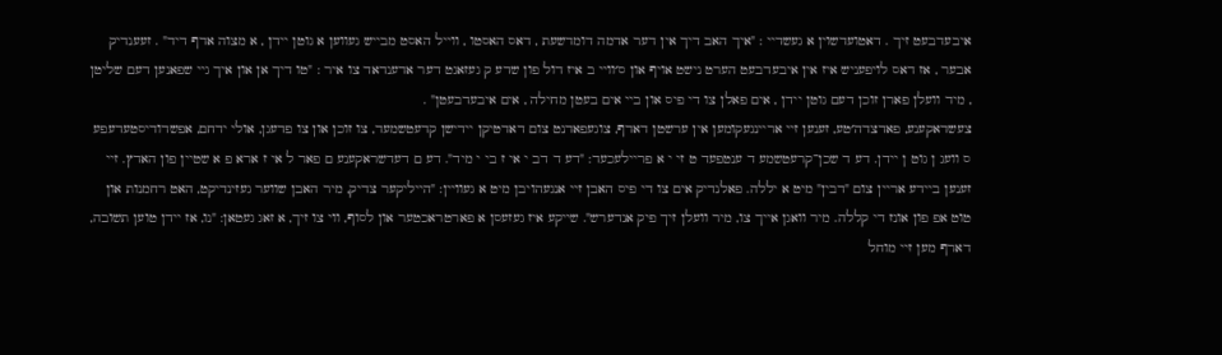איבעדבעט זיך . דאטועדשוין א געשדיי : "איך האב דיך אין דער אדמה דומדשעת , דאס האסטו , ווייל האסט מבייש געווען א גוטן יידן , א מצוה אדף דיד" . זעענדיק אבער , אז דאס לויפעניש איז אין איבעדבעט הערט נישט אויף און ס׳וויי ב איז דול פון שדע ק געזאגט דער אדענדאד צו איר : "טו דיך אן און איך גיי שפאנען דעם שליטן , מיד וועלן פארן זוכן דעם גוטן יידן , אים פאלן צו די פיס און ביי אים בעטן מחילה , אים איבעדבעטן" .
צעשדאקענע, פאדצדה׳טע, זענען זיי אריינגעקומען אין ערשטן דאדף, צוגעפאדנט צום דאדטיקן יידישן קדעטשמעד, צו זוכן און צו פדעגן, אולי ידחם, אפשדודיסטעדעפע ס וועג ן גוט ן יידן. דע ד שכן־קרעטשמע ד ענטפעד ט זי י א פריילעכעד: "דע ד דב י אי ז בי י מיד". דע ם דעדשראקענע ם פאר ל אי ז ארא פ א שטיין פון האדץ. זיי זענען ביידע אריין צום "דבין" מיט א יללה. פאלנדיק אים צו די פיס האבן זיי אנגעהויבן מיט א געוויין: "הייליקער צדיק, מיר האבן שווער געזינדיקט, האט רחמנות און טוט אפ פון אונז די קללה. מיר וואגן אייך צו, מיר וועלן זיך פיק אנדערש". שייקע איז געזעסן א פארטראכטער און לסוף, ווי צו זיך, א זאג געטאן: "נו, אז יידן טוען תשובה, דארף מען זיי מוחל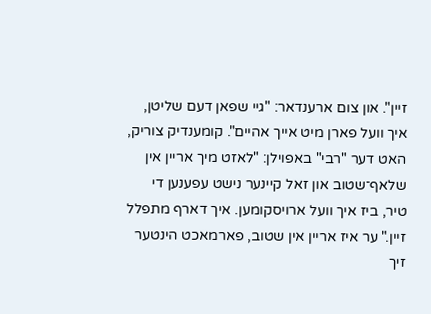זיין". און צום ארענדאר: "גיי שפאן דעם שליטן, איך וועל פארן מיט אייך אהיים". קומענדיק צוריק, האט דער "רבי" באפוילן: "לאזט מיך אריין אין שלאף־שטוב און זאל קיינער נישט עפענען די טיר, ביז איך וועל ארויסקומען. איך דארף מתפלל זיין." ער איז אריין אין שטוב, פארמאכט הינטער זיך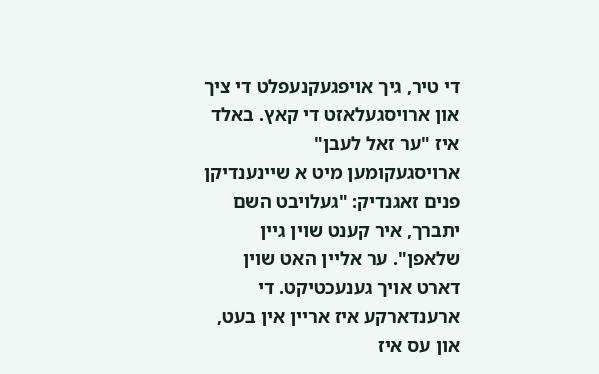די טיר, גיך אויפגעקנעפלט די ציך און ארויסגעלאזט די קאץ. באלד איז "ער זאל לעבן" ארויסגעקומען מיט א שיינענדיקן פנים זאגנדיק: "געלויבט השם יתברך, איר קענט שוין גיין שלאפן". ער אליין האט שוין דארט אויך גענעכטיקט. די ארענדארקע איז אריין אין בעט, און עס איז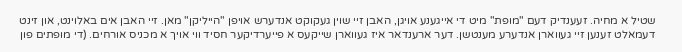שטיל א מחיה. זעענדיק דעם "מופת" מיט די אייגענע אויגן, האבן זיי שוין געקוקט אנדערש אויפן "הייליקן" מאן. זיי האבן אים באלוינט, און זינט דעמאלט זענען זיי געווארן אנדערע מענטשן. דער ארענדאר איז געווארן שייקעס א פייערדיקער חסיד ווי אויך א מכניס אורחים. (די מופתים פון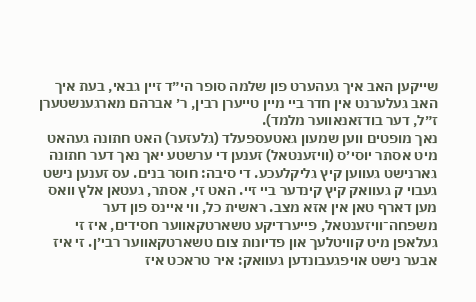שייקען האב איך געהערט פון שלמה סופר הי״ד זיין גבאי, בעת איך האב געלערנט אין חדר ביי מיין טייערן רבין, ר׳ אברהם מארגענשטערן ז״ל, דער בודזאנאווער מלמד).
נאך מופטים ווען שמעון גאטעספעלד (גלעזער) האט חתונה געהאט מיט אסתר יוסי׳ס (וויזענטאל) זענען די ערשטע יאך נאך דער חתונה גארנישט געווען קיץ גליקלעכע. די סיבה: חוסר בנים. עס זענען נישט געבוי ק געוואק קיץ קינדער ביי זיי. האט זי, אסתר, געטאן אלץ וואס מען דארף טאן אין אזא מצב. ראשית כל, ווי איינס פון דער משפחה־וויזענטאל, פייערדיקע טשארטקאווער חסידים, איז זי געלאפן מיט קוויטלעך און פדיונות צום טשארטקאווער רבי׳ן. זי איז אבער נישט אויפגעבונדען געוואק: איר טראכט איז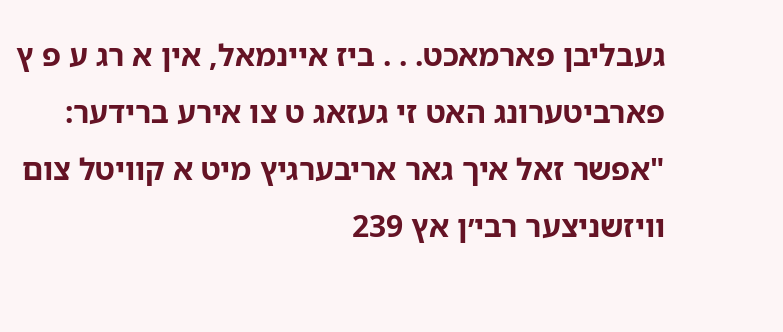געבליבן פארמאכט. . . ביז איינמאל, אין א רג ע פ ץ פארביטערונג האט זי געזאג ט צו אירע ברידער: "אפשר זאל איך גאר אריבערגיץ מיט א קוויטל צום וויזשניצער רבי׳ן אץ 239